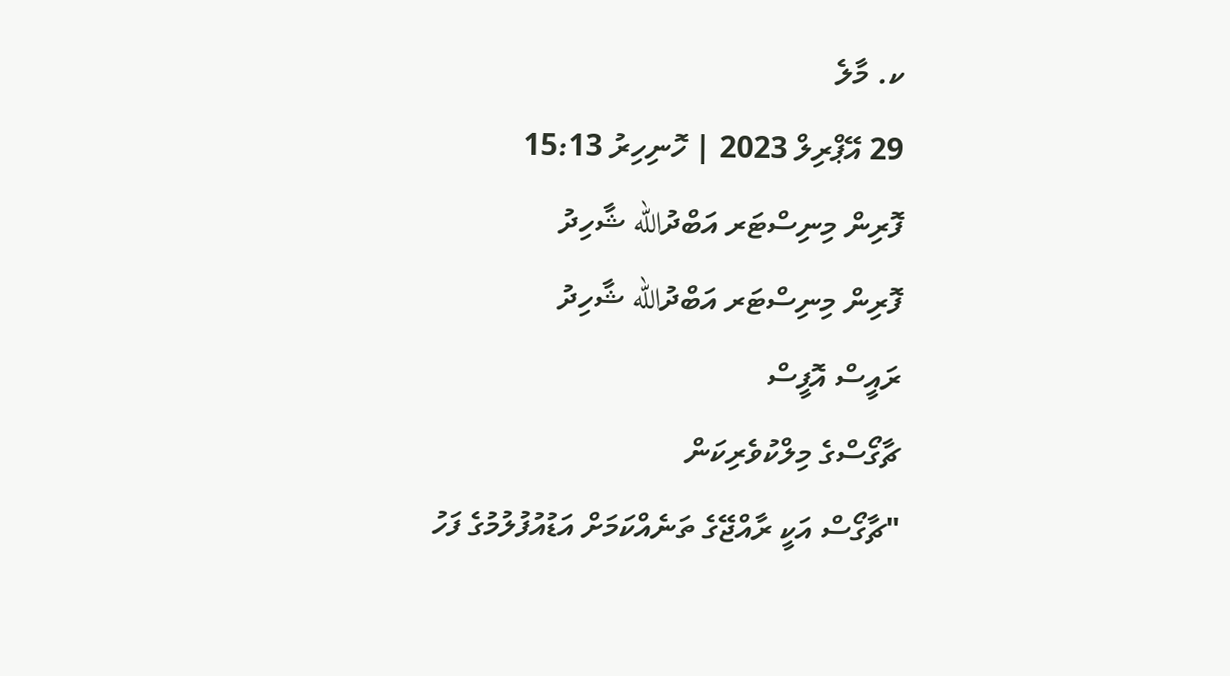ކ. މާލެ
29 އޭޕްރިލް 2023 | ހޮނިހިރު 15:13
ފޮރިން މިނިސްޓަރ އަބްދުالله ޝާހިދު
ފޮރިން މިނިސްޓަރ އަބްދުالله ޝާހިދު
ރައީސް އޮފީސް
ޗާގޯސްގެ މިލްކުވެރިކަން
"ޗާގޯސް އަކީ ރާއްޖޭގެ ތަނެއްކަމަށް އަޑުއުފުލުމުގެ ފަހު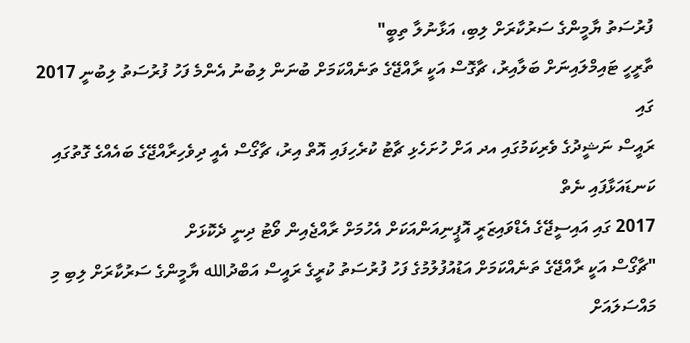ފުރުސަތު ޔާމީންގެ ސަރުކާރަށް ލިބި، އަޅާނުލާ ތިބީ"
ތާރީހީ ޓައިމްލައިނަށް ބަލާއިރު، ޗާގޮސް އަކީ ރާއްޖޭގެ ތަނެއްކަމަށް ބުނަން ލިބުނު އެންމެ ފަހު ފުރުސަތު ލިބުނީ 2017 ގައި
ރައީސް ނަޝީދުގެ ވެރިކަމުގައި އދ އަށް ހުށަހެޅި ޗާޓު ކުރެހިފައި އޮތް އިރު، ޗާގޯސް އެއީ ދިވެހިރާއްޖޭގެ ބައެއްގެ ގޮތުގައި ކަނޑައަޅާފައި ނެތް
2017 ގައި އައިސީޖޭގެ އެޑްވައިޒަރީ އޮޕީނިއަންއަކަށް އެހުމަށް ރާއްޖެއިން ވޯޓު ދިނީ ދެކޮޅަށް
"ޗާގޯސް އަކީ ރާއްޖޭގެ ތަނެއްކަމަށް އަޑުއުފުލުމުގެ ފަހު ފުރުސަތު ކުރީގެ ރައީސް އަބްދުالله ޔާމީންގެ ސަރުކާރަށް ލިބި މި މައްސަލައަށް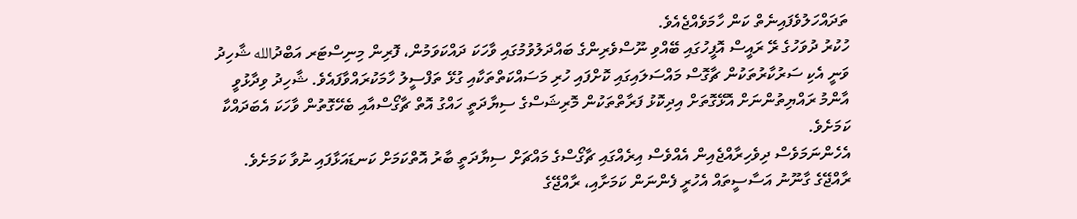ތަދައްހަލުވެފައިނެތް ކަން ހާމަވެއްޖެއެވެ.
ހުކުރު ދުވަހުގެ ރޭ ރައީސް އޮފީހުގައި ބޭއްވި ނޫސްވެރިންގެ ބައްދަލުވުމުގައި ވާހަކަ ދައްކަވަމުން، ފޮރިން މިނިސްޓަރ އަބްދުالله ޝާހިދު ވަނީ އެކި ސަރުކާރުތަކުން ޗާގޮސް މައްސަލައިގައި ކޮށްފައި ހުރި މަސައްކަތްތަކާއި ގުޅޭ ތަފްސީލު ހާމަކުރައްވާފައެވެ. ޝާހިދު ވިދާޅުވީ އާންމު ރައްޔިތުންނަށް އޮޅޭގޮތަށް އިދިކޮޅު ފަރާތްތަކުން މޮރިޝަސްގެ ސިޔާދަތީ ހައްގު އޮތް ޗާގޯސްއާއި ބެހޭގޮތުން ވާހަކަ އެބަދައްކާ ކަމަށެވެ.
އެހެންނަމަވެސް ދިވެހިރާއްޖެއިން އެއްވެސް އިރެއްގައި ޗާގޯސްގެ މައްޗަށް ސިޔާދަތީ ބާރު އޮތްކަމަށް ކަނޑައަޅާފައި ނުވާ ކަމަށެވެ. ރާއްޖޭގެ ގާނޫނު އަސާސީތައް އެހުރީ ފެންނަން ކަމަށާއި، ރާއްޖޭގެ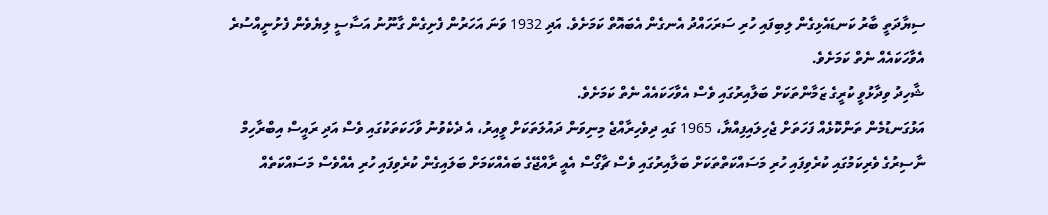ސިޔާދަތީ ބާރު ކަނޑައެޅިގެން ލިބިފައި ހުރި ސަރަހައްދު އެނގެން އެބައޮތް ކަމަށެވެ. އަދި 1932 ވަނަ އަހަރުން ފެށިގެން ގާނޫނު އަސާސީ ލިޔެވެން ފެށުނީއްސުރެ އެވާހަކައެއް ނެތް ކަމަށެވެ.
ޝާހިދު ވިދާޅުވީ ކުރީގެ ޒަމާންތަކަށް ބަލާއިރުގައި ވެސް އެވާހަކައެއް ނެތް ކަމަށެވެ.
އަޅުގަނޑުމެން ތަންކޮޅެއް ފަހަތަށް ޖެހިލައިފިއްޔާ، 1965 ގައި ދިވެހިރާއްޖެ މިނިވަން ދައުލަތަކަށް ވީއިރު، އެ ދެކެވުނު ވާހަކަތަކުގައި ވެސް އަދި ރައީސް އިބްރާހިމް ނާސިރުގެ ވެރިކަމުގައި ކުރެވިފައި ހުރި މަސައްކަތްތަކަށް ބަލާއިރުގައި ވެސް ޗާގޯސް އެއީ ރާއްޖޭގެ ބައެއްކަމަށް ބަލައިގެން ކުރެވިފައި ހުރި އެއްވެސް މަސައްކަތެއް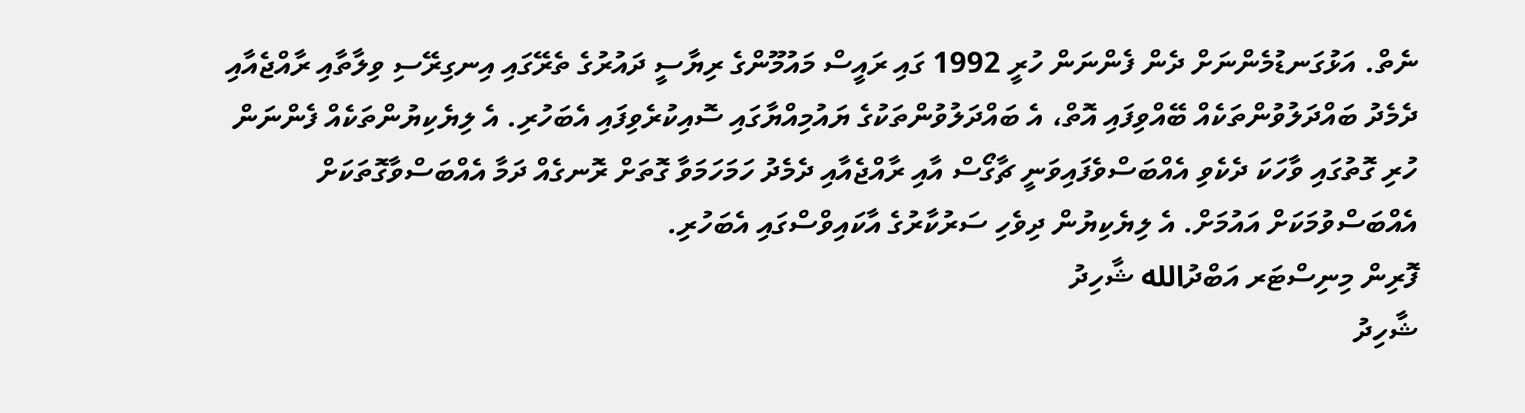ނެތް. އަޅުގަނޑުމެންނަށް ދެން ފެންނަން ހުރީ 1992 ގައި ރައީސް މައުމޫންގެ ރިޔާސީ ދައުރުގެ ތެރޭގައި އިނގިރޭސި ވިލާތާއި ރާއްޖެއާއި ދެމެދު ބައްދަލުވުންތަކެއް ބޭއްވިފައި އޮތް، އެ ބައްދަލުވުންތަކުގެ ޔައުމިއްޔާގައި ސޮއިކުރެވިފައި އެބަހުރި. އެ ލިޔެކިޔުންތަކެއް ފެންނަން ހުރި ގޮތުގައި ވާހަކަ ދެކެވި އެއްބަސްވެފައިވަނީ ޗާގޯސް އާއި ރާއްޖެއާއި ދެމެދު ހަމަހަމަވާ ގޮތަށް ރޮނގެއް ދަމާ އެއްބަސްވާގޮތަކަށް އެއްބަސްވުމަކަށް އައުމަށް. އެ ލިޔެކިޔުން ދިވެހި ސަރުކާރުގެ އާކައިވްސްގައި އެބަހުރި.
ފޮރިން މިނިސްޓަރ އަބްދުالله ޝާހިދު
ޝާހިދު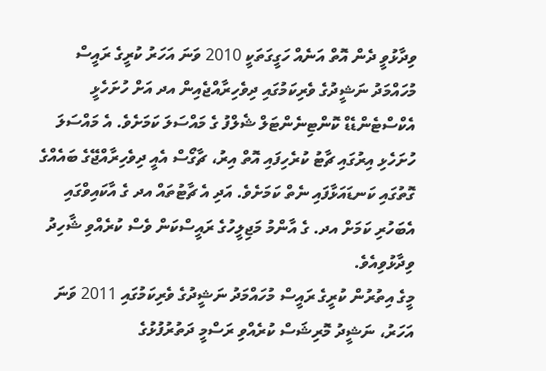ވިދާޅުވީ ދެން އޮތް އަނެއް ހަގީގަތަކީ 2010 ވަނަ އަހަރު ކުރީގެ ރައީސް މުހައްމަދު ނަޝީދުގެ ވެރިކަމުގައި ދިވެހިރާއްޖެއިން އދ އަށް ހުށަހެޅީ އެކްސްޓެންޑެޑް ކޮންޓިނެންޓަލް ޝެލްފު ގެ މައްސަލަ ކަމަށެވެ. އެ މައްސަލަ ހުށަހެޅި އިރުގައި ޗާޓު ކުރެހިފައި އޮތް އިރު، ޗާގޯސް އެއީ ދިވެހިރާއްޖޭގެ ބައެއްގެ ގޮތުގައި ކަނޑައަޅާފައި ނެތް ކަމަށެވެ. އަދި އެ ޗާޓުތައް އދ ގެ އާކައިވްގައި އެބަހުރި ކަމަށް އދ. ގެ އާންމު މަޖިލީހުގެ ރައީސްކަން ވެސް ކުރެއްވި ޝާހިދު ވިދާޅުވިއެވެ.
މީގެ އިތުރުން ކުރީގެ ރައީސް މުހައްމަދު ނަޝީދުގެ ވެރިކަމުގައި 2011 ވަނަ އަހަރު، ނަޝީދު މޮރިޝަސް ކުރެއްވި ރަސްމީ ދަތުރުފުޅުގެ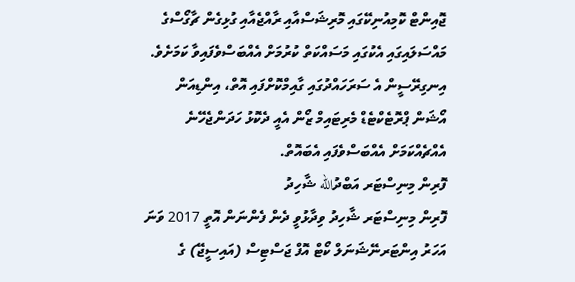ޖޮއިންޓް ކޮމިއުނިކޭގައި މޮރިޝަސްއާއި ރާއްޖެއާއި ގުޅިގެން ޗާގޯސްގެ މައްސަލައިގައި އެކުގައި މަސައްކަތް ކުރުމަށް އެއްބަސްވެފައިވާ ކަމަށެވެ.
އިނގިރޭސީން އެ ސަރަހައްދުގައި ގާއިމްކޮށްފައި އޮތް، އިންޑިއަން އޯޝަން ޕްރޮޓެކްޓެޑް މެރިޓައިމް ޒޯން އެއީ ދެކޮޅު ހަދަންޖެހޭނެ އެއްޗެއްކަމަށް އެއްބަސްވެފައި އެބައޮތް.
ފޮރިން މިނިސްޓަރ އަބްދުالله ޝާހިދު
ފޮރިން މިނިސްޓަރ ޝާހިދު ވިދާޅުވީ ދެން ފެންނަން އޮތީ 2017 ވަނަ އަހަރު އިންޓަރނޭޝަނަލް ކޯޓް އޮފް ޖަސްޓިސް (އައިސީޖޭ) ގެ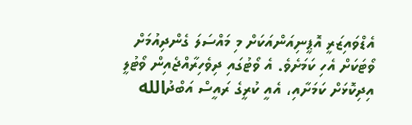އެޑްވައިޒަރީ އޮޕީނިއަންއަކަށް މި މައްސަލަ ގެންދިއުމަށް ވޯޓަކަށް އެހި ކަމަށެވެ. އެ ވޯޓުގައި ދިވެހިރާއްޖެއިން ވޯޓުލީ އިދިކޮޅަށް ކަމަށާއި، އެއީ ކުރީގެ ރައީސް އަބްދުالله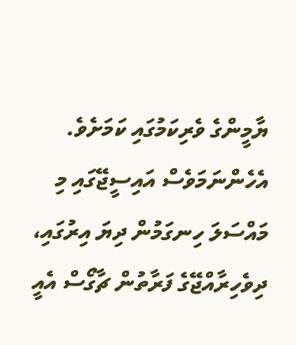ޔާމީންގެ ވެރިކަމުގައި ކަމަށެވެ.
އެހެންނަމަވެސް އައިސީޖޭގައި މި މައްސަލަ ހިނގަމުން ދިޔަ އިރުގައި، ދިވެހިރާއްޖޭގެ ފަރާތުން ޗާގޯސް އެއީ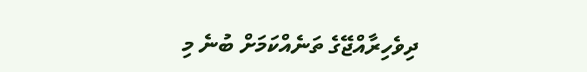ދިވެހިރާއްޖޭގެ ތަނެއްކަމަށް ބުނެ މި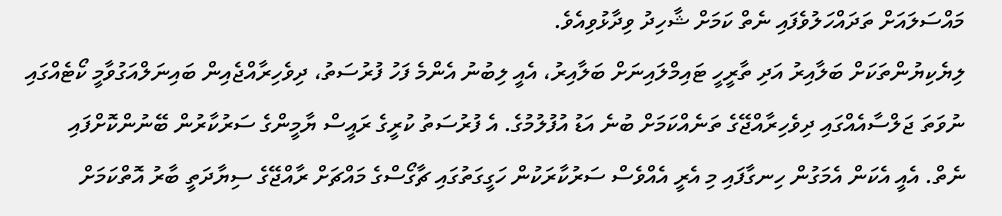މައްސަލައަށް ތަދައްހަލުވެފައި ނެތް ކަމަށް ޝާހިދު ވިދާޅުވިއެވެ.
ލިޔެކިޔުންތަކަށް ބަލާއިރު އަދި ތާރީހީ ޓައިމްލައިނަށް ބަލާއިރު، އެއީ ލިބުނު އެންމެ ފަހު ފުރުސަތު، ދިވެހިރާއްޖެއިން ބައިނަލްއަގުވާމީ ކޯޓެއްގައި ނުވަތަ ޖަލްސާއެއްގައި ދިވެހިރާއްޖޭގެ ތަނެއްކަމަށް ބުނެ އަޑު އުފުލުމުގެ. އެ ފުރުސަތު ކުރީގެ ރައީސް ޔާމީންގެ ސަރުކާރުން ބޭނުންކޮށްފައި ނެތް. އެއީ އެކަން އެމަގުން ހިނގާފައި މި އެރީ އެއްވެސް ސަރުކާރަކުން ހަގީގަތުގައި ޗާގޯސްގެ މައްޗަށް ރާއްޖޭގެ ސިޔާދަތީ ބާރު އޮތްކަމަށް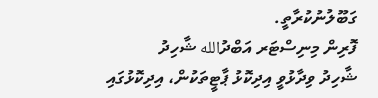ގަބޫލުނުކުރާތީ.
ފޮރިން މިނިސްޓަރ އަބްދުالله ޝާހިދު
ޝާހިދު ވިދާޅުވީ އިދިކޮޅު ޕާޓީތަކުން، އިދިކޮޅުގައި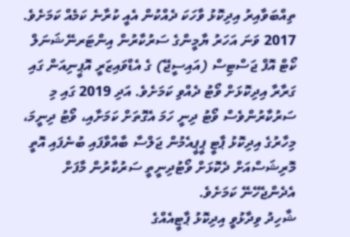ތިއްބަވާއިރު އިދިކޮޅު ވާހަކަ ދެއްކުން އެއީ ކުރާނެ ކަމެއް ކަމަށެވެ. 2017 ވަނަ އަހަރު ޔާމީންގެ ސަރުކާރުން އިންޓަރނޭޝަނަލް ކޯޓް އޮފް ޖަސްޓިސް (އައިސީޖޭ) ގެ އެޑްވައިޒަރީ އޮޕީނިއަން ގައި ގަރާރާ އިދިކޮޅަށް ވޯޓު ދެއްވި ކަމަށެވެ. އަދި 2019 ގައި މި ސަރުކާރުންވެސް ވޯޓު ދިނީ ހަމަ އެގޮތަށް ކަމަށާއި، ވޯޓު ދިނީމަ، މިހާރުގެ އިދިކޮޅު ޕާޓީ ޕީޕީއެމުން ޖަލްސާ ބާއްވާފައި ބުނެފައި އޮތީ މޮރިޝަސްއަށް ދެކޮޅަށް ވޯޓުދިނީތީ ސަރުކާރުން މާފަށް އެދެންޖެހޭނޭ ކަމަށެވެ.
ޝާހިދު ވިދާޅުވީ އިދިކޮޅު ޕާޓީއެއްގެ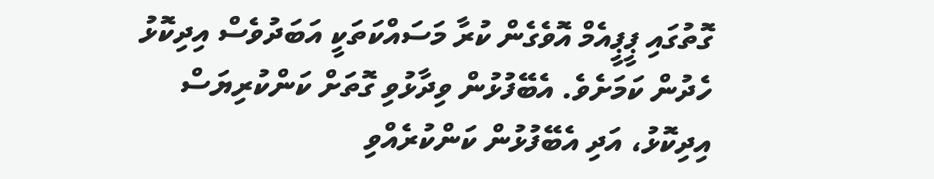ގޮތުގައި ޕީޕީއެމް އޮވެގެން ކުރާ މަސައްކަތަކީ އަބަދުވެސް އިދިކޮޅު ހެދުން ކަމަށެވެ. އެބޭފުޅުން ވިދާޅުވި ގޮތަށް ކަންކުރިޔަސް އިދިކޮޅު، އަދި އެބޭފުޅުން ކަންކުރެއްވި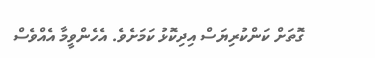ގޮތަށް ކަންކުރިޔަސް އިދިކޮޅު ކަމަށެވެ. އެހެންވީމާ އެއްވެސް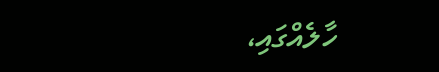ހާލެއްގައި،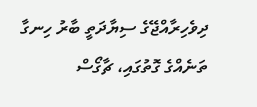ދިވެހިރާއްޖޭގެ ސިޔާދަތީ ބާރު ހިނގާ ތަނެއްގެ ގޮތުގައި، ޗާގޯސް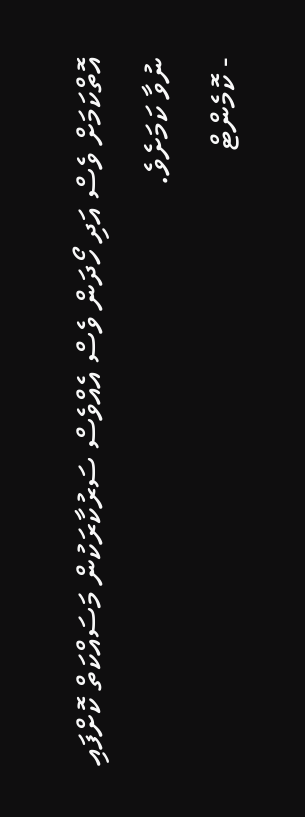އޮތްކަމަށް ވެސް އަދި ހޯދަން ވެސް އެއްވެސް ސަރުކާރަކުން މަސައްކަތް ކޮށްފައި ނުވާ ކަމަށެވެ.
- ކޮމެންޓް